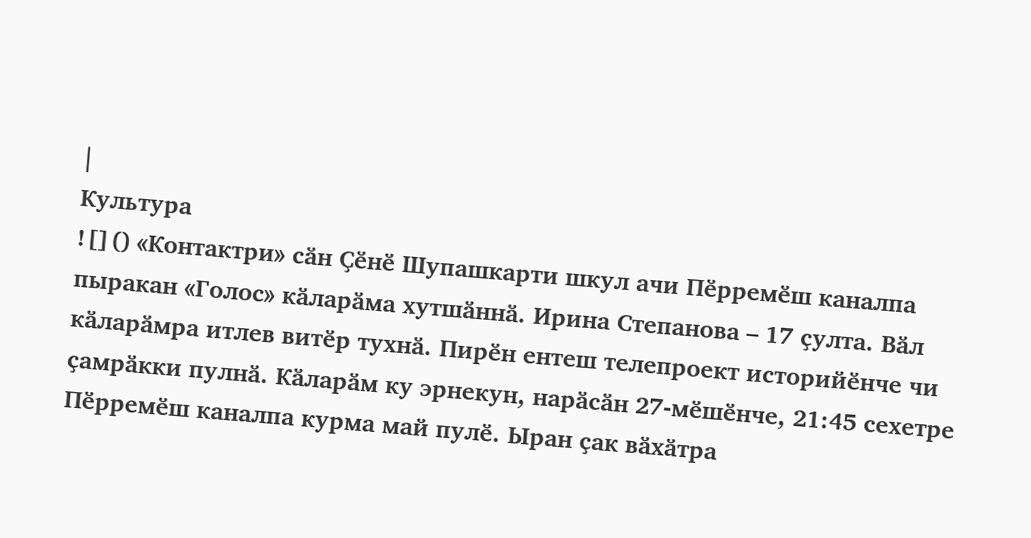|
Культура
![]() «Контактри» сӑн Ҫӗнӗ Шупашкарти шкул ачи Пӗрремӗш каналпа пыракан «Голос» кӑларӑма хутшӑннӑ. Ирина Степанова – 17 ҫулта. Вӑл кӑларӑмра итлев витӗр тухнӑ. Пирӗн ентеш телепроект историйӗнче чи ҫамрӑкки пулнӑ. Кӑларӑм ку эрнекун, нарӑсӑн 27-мӗшӗнче, 21:45 сехетре Пӗрремӗш каналпа курма май пулӗ. Ыран ҫак вӑхӑтра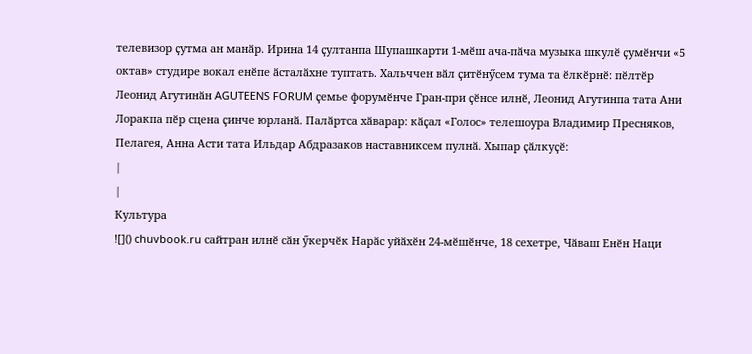телевизор ҫутма ан манӑр. Ирина 14 ҫултанпа Шупашкарти 1-мӗш ача-пӑча музыка шкулӗ ҫумӗнчи «5 октав» студире вокал енӗпе ӑсталӑхне туптать. Хальччен вӑл ҫитӗнӳсем тума та ӗлкӗрнӗ: пӗлтӗр Леонид Агутинӑн AGUTEENS FORUM ҫемье форумӗнче Гран-при ҫӗнсе илнӗ, Леонид Агутинпа тата Ани Лоракпа пӗр сцена ҫинче юрланӑ. Палӑртса хӑварар: кӑҫал «Голос» телешоура Владимир Пресняков, Пелагея, Анна Асти тата Ильдар Абдразаков наставниксем пулнӑ. Хыпар ҫӑлкуҫӗ:
|
|
Культура
![]() chuvbook.ru сайтран илнӗ сӑн ӳкерчӗк Нарӑс уйӑхӗн 24-мӗшӗнче, 18 сехетре, Чӑваш Енӗн Наци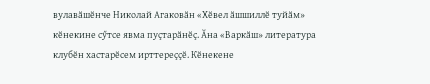вулавӑшӗнче Николай Агаковӑн «Хӗвел ӑшшиллӗ туйӑм» кӗнекине сӳтсе явма пуҫтарӑнӗҫ. Ӑна «Варкӑш» литература клубӗн хастарӗсем ирттереҫҫӗ. Кӗнекене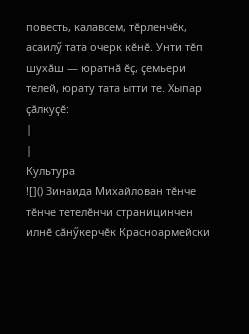повесть, калавсем, тӗрленчӗк, асаилӳ тата очерк кӗнӗ. Унти тӗп шухӑш — юратнӑ ӗҫ, ҫемьери телей, юрату тата ытти те. Хыпар ҫӑлкуҫӗ:
|
|
Культура
![]() Зинаида Михайлован тӗнче тӗнче тетелӗнчи страницинчен илнӗ сӑнӳкерчӗк Красноармейски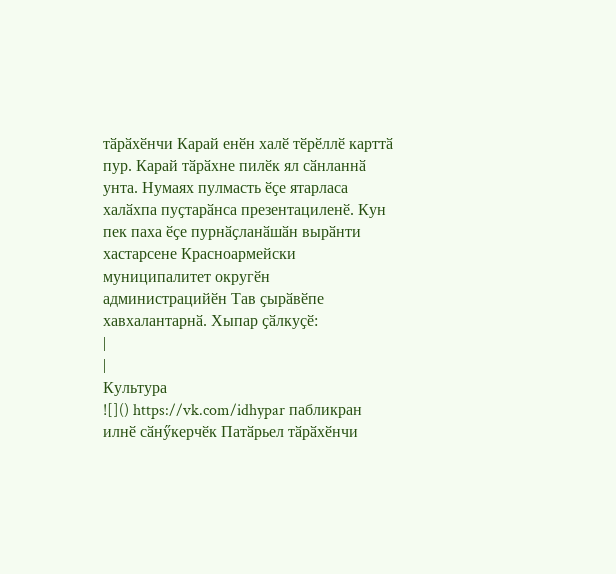тӑрӑхӗнчи Карай енӗн халӗ тӗрӗллӗ карттӑ пур. Карай тӑрӑхне пилӗк ял сӑнланнӑ унта. Нумаях пулмасть ӗҫе ятарласа халӑхпа пуҫтарӑнса презентациленӗ. Кун пек паха ӗҫе пурнӑҫланӑшӑн вырӑнти хастарсене Красноармейски муниципалитет округӗн администрацийӗн Тав ҫырӑвӗпе хавхалантарнӑ. Хыпар ҫӑлкуҫӗ:
|
|
Культура
![]() https://vk.com/idhypar пабликран илнӗ сӑнӳкерчӗк Патӑрьел тӑрӑхӗнчи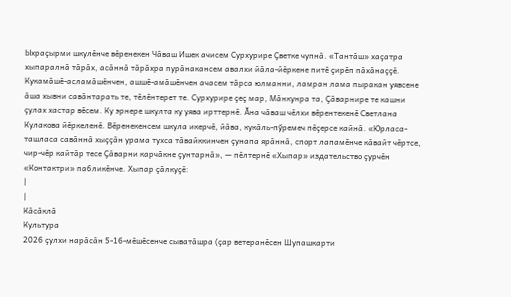Ыхраҫырми шкулӗнче вӗренекен Чӑваш Ишек ачисем Сурхурире Ҫветке чупнӑ. «Тантӑш» хаҫатра хыпаралнӑ тӑрӑх, асӑннӑ тӑрӑхра пурӑнакансем авалхи йӑла-йӗркене питӗ ҫирӗп пӑхӑнаҫҫӗ. Кукамӑшӗ-асламӑшӗнчен, ашшӗ-амӑшӗнчен ачасем тӑрса юлманни, ламран лама пыракан уявсене ӑша хывни савӑнтарать те, тӗлӗнтерет те. Сурхурире ҫеҫ мар, Мӑнкунра та, Ҫӑварнире те кашни ҫулах хастар вӗсем. Ку эрнере шкулта ку уява ирттернӗ. Ӑна чӑваш чӗлхи вӗрентекенӗ Светлана Кулакова йӗркеленӗ. Вӗренекенсем шкула икерчӗ, йӑва, кукӑль-пӳремеч пӗҫерсе кайнӑ. «Юрласа-ташласа савӑннӑ хыҫҫӑн урама тухса тӑвайккинчен ҫунапа ярӑннӑ, спорт лапамӗнче кӑвайт чӗртсе, чир-чӗр кайтӑр тесе Ҫӑварни карчӑкне ҫунтарнӑ», — пӗлтернӗ «Хыпар» издательство ҫурчӗн «Контактри» пабликӗнче. Хыпар ҫӑлкуҫӗ:
|
|
Кӑсӑклӑ
Культура
2026 ҫулхи нарӑсӑн 5-16-мӗшӗсенче сыватӑшра (ҫар ветеранӗсен Шупашкарти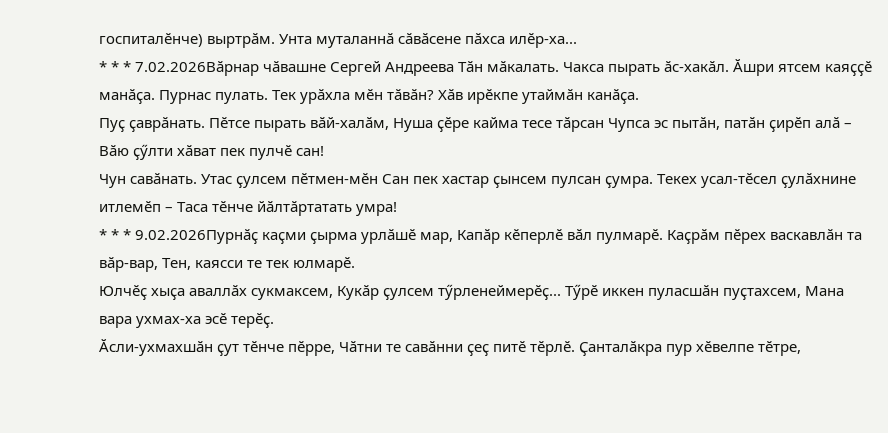госпиталӗнче) выртрӑм. Унта муталаннӑ сӑвӑсене пӑхса илӗр-ха...
* * * 7.02.2026Вӑрнар чӑвашне Сергей Андреева Тӑн мӑкалать. Чакса пырать ӑс-хакӑл. Ӑшри ятсем каяҫҫӗ манӑҫа. Пурнас пулать. Тек урӑхла мӗн тӑвӑн? Хӑв ирӗкпе утаймӑн канӑҫа.
Пуҫ ҫаврӑнать. Пӗтсе пырать вӑй-халӑм, Нуша ҫӗре кайма тесе тӑрсан Чупса эс пытӑн, патӑн ҫирӗп алӑ – Вӑю ҫӳлти хӑват пек пулчӗ сан!
Чун савӑнать. Утас ҫулсем пӗтмен-мӗн Сан пек хастар ҫынсем пулсан ҫумра. Текех усал-тӗсел ҫулӑхнине итлемӗп – Таса тӗнче йӑлтӑртатать умра!
* * * 9.02.2026Пурнӑҫ каҫми ҫырма урлӑшӗ мар, Капӑр кӗперлӗ вӑл пулмарӗ. Каҫрӑм пӗрех васкавлӑн та вӑр-вар, Тен, каясси те тек юлмарӗ.
Юлчӗҫ хыҫа аваллӑх сукмаксем, Кукӑр ҫулсем тӳрленеймерӗҫ... Тӳрӗ иккен пуласшӑн пуҫтахсем, Мана вара ухмах-ха эсӗ терӗҫ.
Ӑсли-ухмахшӑн ҫут тӗнче пӗрре, Чӑтни те савӑнни ҫеҫ питӗ тӗрлӗ. Ҫанталӑкра пур хӗвелпе тӗтре,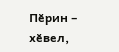Пӗрин – хӗвел,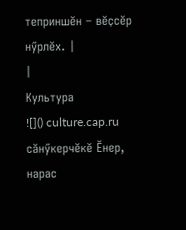теприншӗн – вӗҫсӗр нӳрлӗх. |
|
Культура
![]() culture.cap.ru сӑнӳкерчӗкӗ Ӗнер, нарас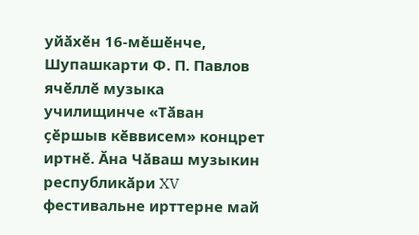уйӑхӗн 16-мӗшӗнче, Шупашкарти Ф. П. Павлов ячӗллӗ музыка училищинче «Тӑван ҫӗршыв кӗввисем» концрет иртнӗ. Ӑна Чӑваш музыкин республикӑри XV фестивальне ирттерне май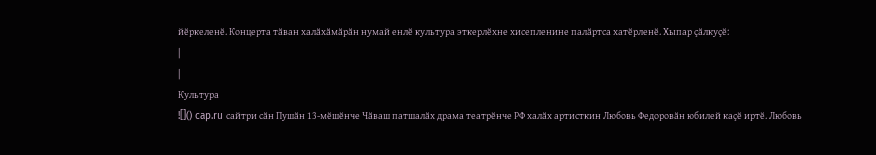йӗркеленӗ. Концерта тӑван халӑхӑмӑрӑн нумай енлӗ культура эткерлӗхне хисепленине палӑртса хатӗрленӗ. Хыпар ҫӑлкуҫӗ:
|
|
Культура
![]() cap.ru сайтри сӑн Пушӑн 13-мӗшӗнче Чӑваш патшалӑх драма театрӗнче РФ халӑх артисткин Любовь Федоровӑн юбилей каҫӗ иртӗ. Любовь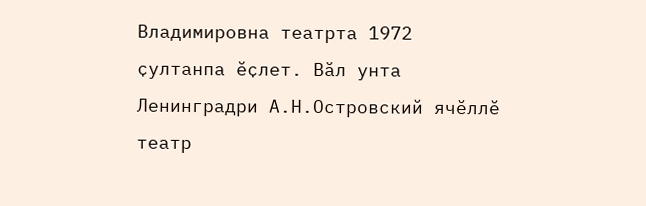Владимировна театрта 1972 ҫултанпа ӗҫлет. Вӑл унта Ленинградри А.Н.Островский ячӗллӗ театр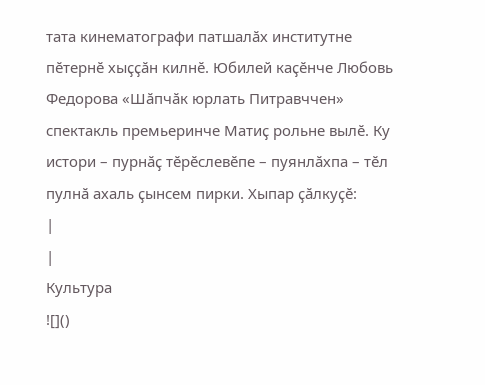тата кинематографи патшалӑх институтне пӗтернӗ хыҫҫӑн килнӗ. Юбилей каҫӗнче Любовь Федорова «Шӑпчӑк юрлать Питравччен» спектакль премьеринче Матиҫ рольне вылӗ. Ку истори – пурнӑҫ тӗрӗслевӗпе – пуянлӑхпа – тӗл пулнӑ ахаль ҫынсем пирки. Хыпар ҫӑлкуҫӗ:
|
|
Культура
![]()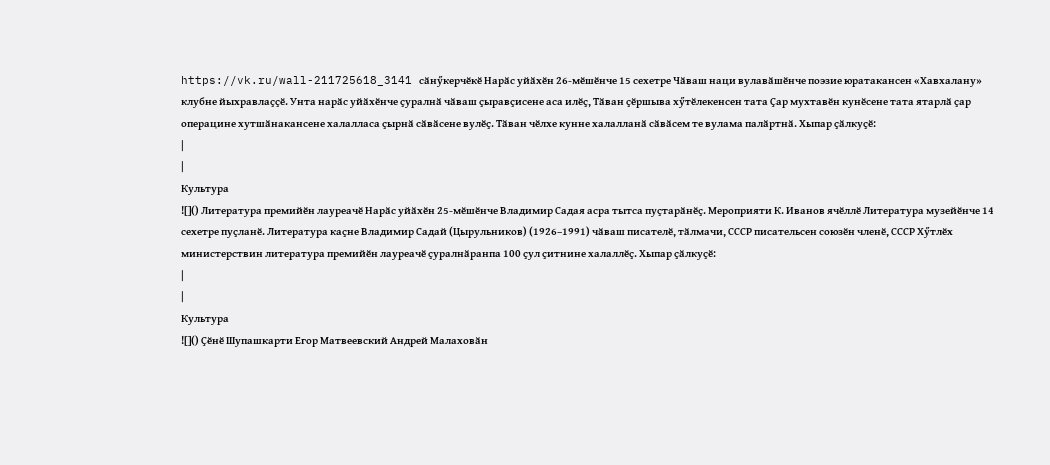https://vk.ru/wall-211725618_3141 сӑнӳкерчӗкӗ Нарӑс уйӑхӗн 26-мӗшӗнче 15 сехетре Чӑваш наци вулавӑшӗнче поэзие юратакансен «Хавхалану» клубне йыхравлаҫҫӗ. Унта нарӑс уйӑхӗнче ҫуралнӑ чӑваш ҫыравҫисене аса илӗҫ, Тӑван ҫӗршыва хӳтӗлекенсен тата Ҫар мухтавӗн кунӗсене тата ятарлӑ ҫар операцине хутшӑнакансене халалласа ҫырнӑ сӑвӑсене вулӗҫ. Тӑван чӗлхе кунне халалланӑ сӑвӑсем те вулама палӑртнӑ. Хыпар ҫӑлкуҫӗ:
|
|
Культура
![]() Литература премийӗн лауреачӗ Нарӑс уйӑхӗн 25-мӗшӗнче Владимир Садая асра тытса пуҫтарӑнӗҫ. Мероприяти К. Иванов ячӗллӗ Литература музейӗнче 14 сехетре пуҫланӗ. Литература каҫне Владимир Садай (Цырульников) (1926–1991) чӑваш писателӗ, тӑлмачи, СССР писательсен союзӗн членӗ, СССР Хӳтлӗх министерствин литература премийӗн лауреачӗ ҫуралнӑранпа 100 ҫул ҫитнине халаллӗҫ. Хыпар ҫӑлкуҫӗ:
|
|
Культура
![]() Ҫӗнӗ Шупашкарти Егор Матвеевский Андрей Малаховӑн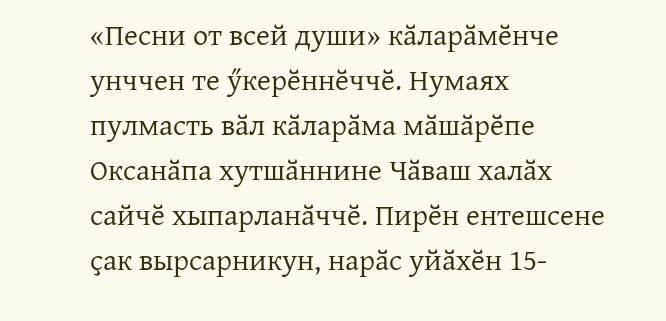«Песни от всей души» кӑларӑмӗнче унччен те ӳкерӗннӗччӗ. Нумаях пулмасть вӑл кӑларӑма мӑшӑрӗпе Оксанӑпа хутшӑннине Чӑваш халӑх сайчӗ хыпарланӑччӗ. Пирӗн ентешсене ҫак вырсарникун, нарӑс уйӑхӗн 15-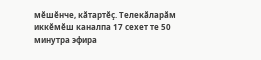мӗшӗнче, кӑтартӗҫ. Телекӑларӑм иккӗмӗш каналпа 17 сехет те 50 минутра эфира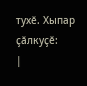тухӗ. Хыпар ҫӑлкуҫӗ:
|